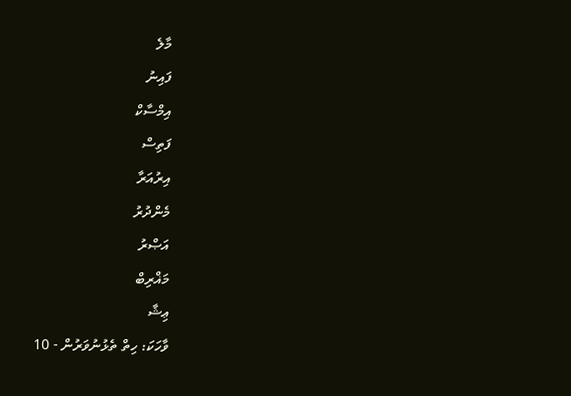މާލެ
ފައިނު
އިމްސާކް
ފަތިސް
އިރުއަރާ
މެންދުރު
އަޞްރު
މަޣްރިބް
ޢިޝާ
ވާހަކަ: ހިތް ތެޅުނުވަރުން - 10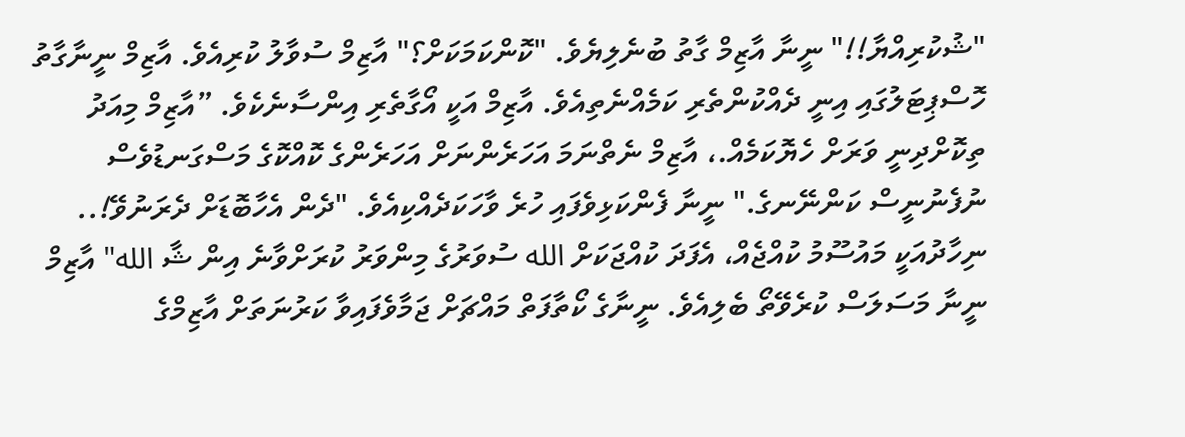"ޝުކުރިއްޔާ!!" ނީނާ އާޒިމް ގާތު ބުނެލިޔެވެ. "ކޮންކަމަކަށް؟" އާޒިމް ސުވާލު ކުރިއެވެ. އާޒިމް ނީނާގާތު ހޮސްޕިޓަލުގައި އިނީ ދެއްކުންތެރި ކަމެއްނެތިއެވެ. އާޒިމް އަކީ އޯގާތެރި އިންސާނެކެވެ. ”އާޒިމް މިއަދު ތިކޮށްދިނީ ވަރަށް ހެޔޮކަމެއް.، އާޒިމް ނެތްނަމަ އަހަރެންނަށް އަހަރެންގެ ކޮއްކޮގެ މަސްގަނޑުވެސް ނުފެނުނީސް ކަންނޭނގެ." ނީނާ ފެންކަޅިވެފައި ހުރެ ވާހަކަދެއްކިއެވެ. "ދެން އެހާބޮޑަށް ދެރަނުވޭ!.. ނިހާދުއަކީ މައުސޫމު ކުއްޖެއް، އެފަދަ ކުއްޖަކަށް الله ސުވަރުގެ މިންވަރު ކުރަށްވާނެ އިން ޝާ الله" އާޒިމް ނީނާ މަސަލަސް ކުރެވޭތޯ ބެލިއެވެ. ނީނާގެ ކޯތާފަތް މައްޗަށް ޖަމާވެފައިވާ ކަރުނަތަށް އާޒިމްގެ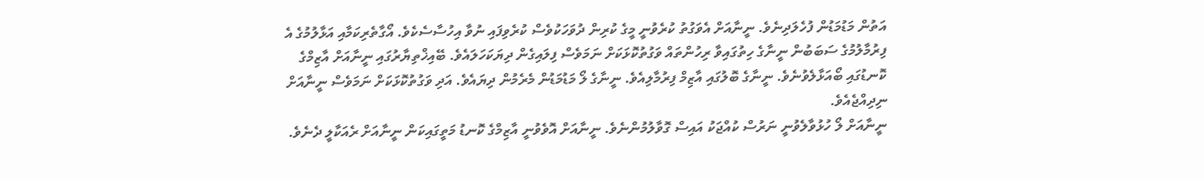އަތުން މަޑުމަޑުން ފުހެލަދިނެވެ. ނީނާއަށް އެވަގުތު ކުރެވުނީ މީގެ ކުރިން ދުވަހަކުވެސް ކުރެވިފައި ނުވާ އިހުސާސެކެވެ. އޯގާތެރިކަމާއި އަޅާލުމުގެ އެ ފިރުމާލުމުގެ ސަބަބުން ނީނާގެ ހިތުގައިވާ ރިހުންތައް ވަގުތުކޮޅަކަށް ނަމަވެސް ފިލައިގެން ދިޔަކަހަލައެވެ. ބޭއިޚްތިޔާރުގައި ނީނާއަށް އާޒިމްގެ ކޮނޑުގައި ބޯއަޅާލެވުނެވެ. ނީނާގެ ބޮލުގައި އާޒިމް ފިރުމާލިއެވެ. ނީނާގެ ލޯ މަޑުމަޑުން މެރެމުން ދިޔައެވެ. އަދި ވަގުތުކޮޅަކަށް ނަމަވެސް ނީނާއަށް ނިދިއްޖެއެވެ.
ނީނާއަށް ލޯ ހުޅުވާލެވުނީ ނަރުސް ކުއްޖަކު އައިސް ގޮވާލުމުންނެވެ. ނީނާއަށް އޮވެވުނީ އާޒިމްގެ ކޮނޑު މަތީގައިކަން ނީނާއަށް ރެއަކާލީ ދެނެވެ.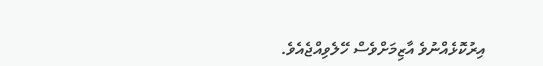އިރުކޮޅެއްނުވެ އާޒިމަށްވެސް ހޭލެވިއްޖެއެވެ.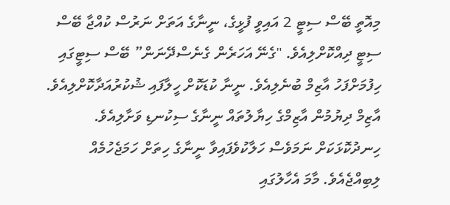މިއޮތީ ބޭސް ސިޓީ 2 އައިވީ ފުޅީގެ، ނީނާގެ އަތަށް ނަރުސް ކުއްޖާ ބޭސް ސިޓީ ދިއްކޮށްލިއެވެ. "ގެނޭ އަހަރެން ގެނެސްދޭނަން” ބޭސް ސިޓީގައި ހިފުމަށްފަހު އާޒިމް ބުނެލިއެވެ. ނީނާ ކުޑަކޮށް ހީލާފައި ޝުކުރުއަދާކޮށްލިއެވެ. އާޒިމް ދިޔުމުން އާޒިމްގެ ހިޔާލުތައް ނީނާގެ ސިކުނޑި ވަށާލިއެވެ. ހިނދުކޮޅަކަށް ނަމަވެސް ހަލާކުވެފައިވާ ނީނާގެ ހިތަށް ހަމަޖެހުމެއް ލިބިއްޖެއެވެ. މާމަ އެހާލުގައި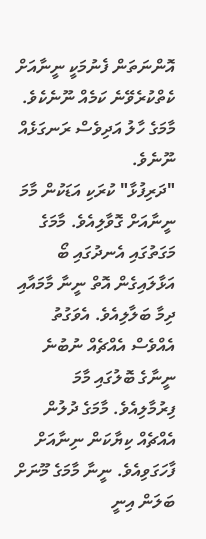އޮންނަތަން ފެނުމަކީ ނީނާއަށް ކެތްކުރެވޭނެ ކަމެއް ނޫނެކެވެ. މާމަގެ ހާލު އަދިވެސް ރަނގަޅެއް ނޫނެވެ.
"ދަރިފުޅާ" ކުރަކި އަޑަކުން މާމަ ނީނާއަށް ގޮވާލިއެވެ. މާމަގެ މަގަތުގައި އެނދުގައި ބޯ އަޅާލައިގެން އޮތް ނީނާ މާމައާއި ދިމާ ބަލާލިއެވެ. އެވަގުތު އެއްވެސް އެއްޗެއް ނުބުނެ ނީނާގެ ބޮލުގައި މާމަ ފިރުމާލިއެވެ. މާމަގެ ދުލުން އެއްޗެއް ކިޔާކަން ނިނާއަށް ފާހަގަވިއެވެ. ނީނާ މާމަގެ މޫނަށް ބަލަން އިނީ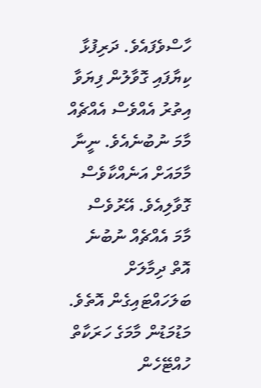ހާސްވެފައެވެ. ދަރިފުޅާ ކިޔާފައި ގޮވާލުން ފިޔަވާ އިތުރު އެއްވެސް އެއްޗެއް މާމަ ނުބުނެއެވެ. ނީނާ މާމައަށް އަނެއްކާވެސް ގޮވާލިއެވެ. އޭރުވެސް މާމަ އެއްޗެއް ނުބުނެ އޮތް ދިމާލަށް ބަލަހައްޓައިގެން އޮތެވެ. މަޑުމަޑުން މާމަގެ ހަރަކާތް ހުއްޓޭހެން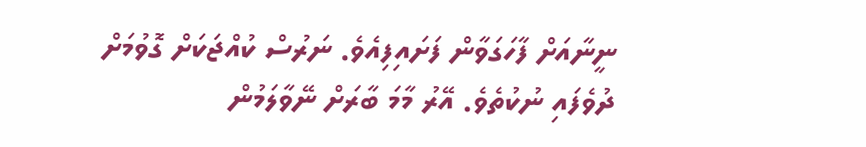ނީނާއަށް ފާހަގަވާން ފަށައިފިއެވެ. ނަރުސް ކުއްޖަކަށް ގޮވުމަށް ދުވެފައި ނުކުތެވެ. އޭރު މާމަ ބާރަށް ނޭވާލަމުން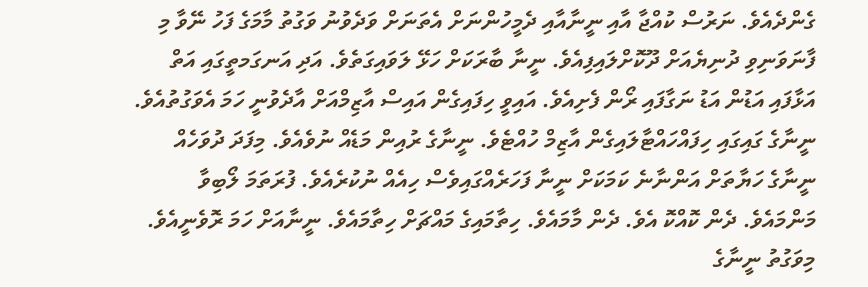ގެންދެއެވެ. ނަރުސް ކުއްޖާ އާއި ނީނާއާއި ދެމީހުންނަށް އެތަނަށް ވަދެވުނު ވަގުތު މާމަގެ ފަހު ނޭވާ މި ފާނަވަނިވި ދުނިޔެއަށް ދޫކޮށްލައިފިއެވެ. ނީނާ ބާރަކަށް ހަޅޭ ލަވައިގަތެވެ. އަދި އަނގަމތީގައި އަތް އަޅާފައި އަޑުން އަޑު ނަގާފައި ރޯން ފެށިއެވެ. އައިވީ ހިފައިގެން އައިސް އާޒިމްއަށް އާދެވުނީ ހަމަ އެވަގުތުއެވެ. ނީނާގެ ގައިގައި ހިފައްހައްޓާލައިގެން އާޒިމް ހުއްޓެވެ. ނީނާގެ ރުއިން މަޑެއް ނުވެއެވެ. މިފަދަ ދުވަހެއް ނީނާގެ ހަޔާތަށް އަންނާނެ ކަމަކަށް ނީނާ ފަހަރެއްގައިވެސް ހިއެއް ނުކުރެއެވެ. ފުރަތަމަ ލޯބިވާ މަންމައެވެ. ދެން ކޮއްކޮ އެވެ. ދެން މާމައެވެ. ހިތާމައިގެ މައްޗަށް ހިތާމައެވެ. ނީނާއަށް ހަމަ ރޮވެނީއެވެ. މިވަގުތު ނީނާގެ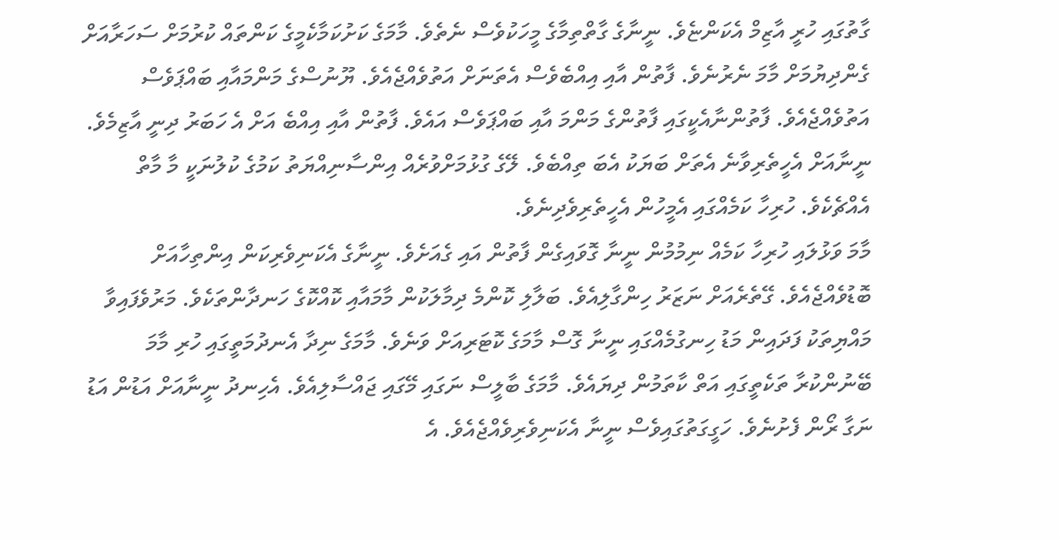ގާތުގައި ހުރީ އާޒިމް އެކަންޏެވެ. ނީނާގެ ގާތްތިމާގެ މީހަކުވެސް ނެތެވެ. މާމަގެ ކަށުކަމާކެމީގެ ކަންތައް ކުރުމަށް ސަހަރާއަށް ގެންދިޔުމަށް މާމަ ނެރުނެވެ. ފާތުން އާއި އިއްބެވެސް އެތަނަށް އަތުވެއްޖެއެވެ. ޔޫނުސްގެ މަންމައާއި ބައްޕަވެސް އަތުވެއްޖެއެވެ. ފާތުންނާއެކީގައި ފާތުންގެ މަންމަ އާއި ބައްޕަވެސް އައެވެ. ފާތުން އާއި އިއްބެ އަށް އެ ހަބަރު ދިނީ އާޒިމެވެ. ނީނާއަށް އެހީތެރިވާނެ އެތަށް ބަޔަކު އެބަ ތިއްބެވެ. ލޭގެ ގުޅުމަށްވުރެއް އިންސާނިއްޔަތު ކަމުގެ ކުލުނަކީ މާ މާތް އެއްޗެކެވެ. ހުރިހާ ކަމެއްގައި އެމީހުން އެހީތެރިވެދިނެވެ.
މާމަ ވަޅުލައި ހުރިހާ ކަމެއް ނިމުމުން ނީނާ ގޮވައިގެން ފާތުން އައި ގެއަށެވެ. ނީނާގެ އެކަނިވެރިކަން އިންތިހާއަށް ބޮޑުވެއްޖެއެވެ. ގޭތެރެއަށް ނަޒަރު ހިންގާލިއެވެ. ބަލާލި ކޮންމެ ދިމާލަކުން މާމައާއި ކޮއްކޮގެ ހަނދާންތަކެވެ. މަރުވެފައިވާ މައްޔިތަކު ފަދައިން މަޑު ހިނގުމެއްގައި ނީނާ ގޮސް މާމަގެ ކޮޓަރިއަށް ވަނެވެ. މާމަގެ ނިދާ އެނދުމަތީގައި ހުރި މާމަ ބޭނުންކުރާ ތަކެތީގައި އަތް ކާތަމުން ދިޔައެވެ. މާމަގެ ބާލީސް ނަގައި މޭގައި ޖައްސާލިއެވެ. އެހިނދު ނީނާއަށް އަޑުން އަޑު ނަގާ ރޯން ފެށުނެވެ. ހަގީގަތުގައިވެސް ނީނާ އެކަނިވެރިވެއްޖެއެވެ. އެ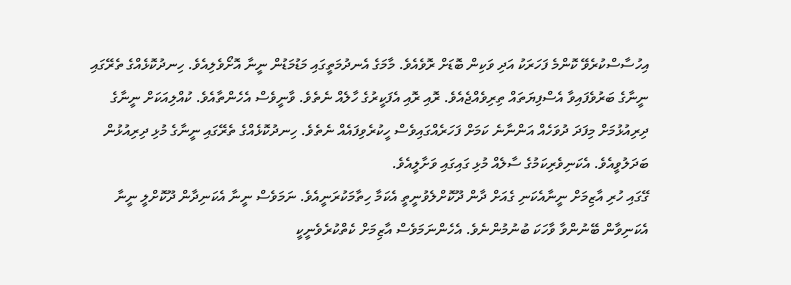އިހުސާސްކުރެވޭ ކޮންމެ ފަހަރަކު އަދި ވަކިން ބޮޑަށް ރޮވެއެވެ. މާމަގެ އެނދުމަތީގައި މަޑުމަޑުން ނީނާ އޮށޯވެލިއެވެ. ހިނދުކޮޅެއްގެ ތެރޭގައި ނީނާގެ ބަރުވެފައިވާ އެސްފިޔަތައް ތިރިވެއްޖެއެވެ. ރޮއި ރޮއި އެފަކީރުގެ ހާލެއް ނެތެވެ. ވާނީވެސް އެހެންތާއެވެ. ކުއްލިއަކަށް ނީނާގެ ދިރިއުޅުމަށް މިފަދަ ދުވަހެއް އަންނާނެ ކަމަށް ފަހަރެއްގައިވެސް ހީކުރެވިފައެއް ނެތެވެ. ހިނދުކޮޅެއްގެ ތެރޭގައި ނީނާގެ މުޅި ދިރިއުޅުން ބަދަލުވީއެވެ. އެކަނިވެރިކަމުގެ ސާލެއް މުޅި ގައިގައި ވަށާލީއެވެ.
ގޭގައި ހުރި އާޒިމަށް ނީނާއެކަނި ގެއަށް ދާން ދޫކޮށްލެވުނީތީ އެކަމާ ހިތާމަކުރަނީއެވެ. ނަމަވެސް ނީނާ އެކަނިދާން ދޫކޮށްލީ ނީނާ އެކަނިވާން ބޭނުންވާ ވާހަކަ ބުނުމުންނެވެ. އެހެންނަމަވެސް އާޒިމަށް ކެތްކުރެވެނީކީ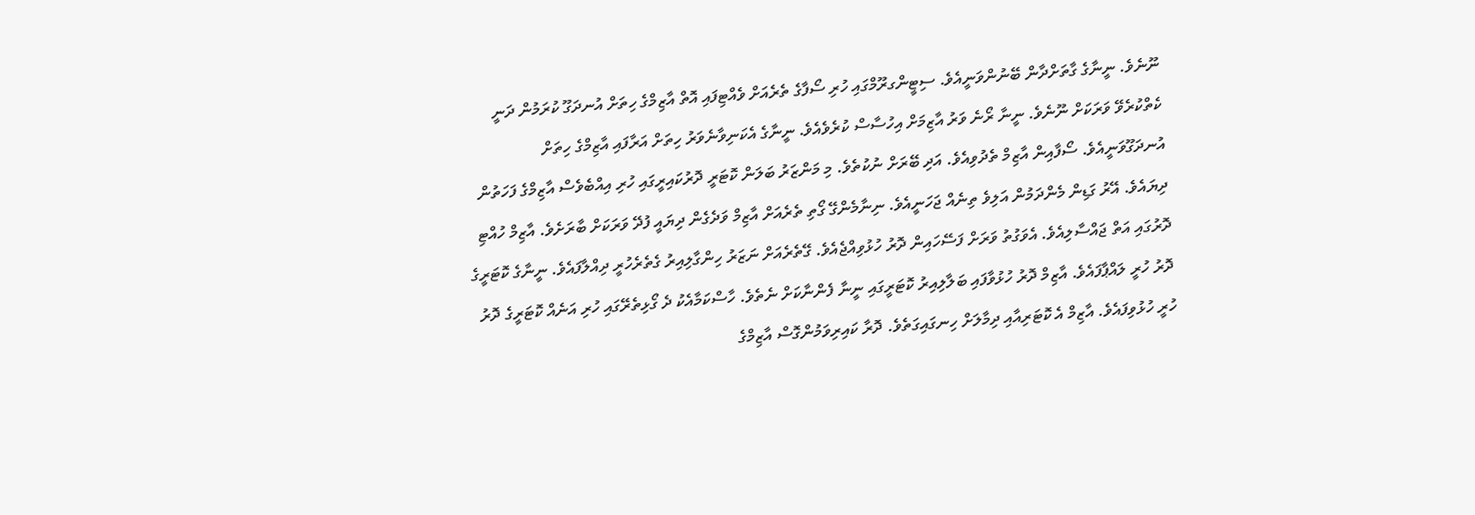ނޫނެވެ. ނީނާގެ ގާތަށްދާން ބޭނުންވަނީއެވެ. ސިޓީންގރޫމްގައި ހުރި ސޯފާގެ ތެރެއަށް ވެއްޓިފައި އޮތް އާޒިމްގެ ހިތަށް އުނދަގޫ ކުރަމުން ދަނީ ކެތްކުރެވޭ ވަރަކަށް ނޫނެވެ. ނީނާ ރޯނެ ވަރު އާޒިމަށް އިހުސާސް ކުރެވެއެވެ. ނީނާގެ އެކަނިވާނެވަރު ހިތަށް އަރާފައި އާޒިމްގެ ހިތަށް އުނދަގޫވަނީއެވެ. ސޯފާއިން އާޒިމް ތެދުވިއެވެ. އަދި ބޭރަށް ނުކުތެވެ. މި މަންޒަރު ބަލަން ކޮޓަރީ ދޮރުކައިރީގައި ހުރި އިއްބެވެސް އާޒިމްގެ ފަހަތުން ދިޔައެވެ. އޭރު ގަޑިން މެންދަމުން އަލިވެ ތިނެއް ޖަހަނީއެވެ. ނިނާމެންގޭ ގޯތި ތެރެއަށް އާޒިމް ވަދެގެން ދިޔައީ ފުދޭ ވަރަކަށް ބާރަށެވެ. އާޒިމް ހުއްޓި ދޮރުގައި އަތް ޖައްސާލިއެވެ. އެވަގުތު ވަރަށް ފަސޭހައިން ދޮރު ހުޅުވިއްޖެއެވެ. ގޭތެރެއަށް ނަޒަރު ހިންގާލިއިރު ގެތެރެހުރީ ދިއްލާފައެވެ. ނީނާގެ ކޮޓަރީގެ ދޮރު ހުރީ ލައްޕާފައެވެ. އާޒިމް ދޮރު ހުޅުވާފައި ބަލާލިއިރު ކޮޓަރީގައި ނީނާ ފެންނާކަށް ނެތެވެ. ހާސްކަމާއެކު ދެ ގޯޅިތެރޭގައި ހުރި އަނެއް ކޮޓަރީގެ ދޮރު ހުރީ ހުޅުވިފައެވެ. އާޒިމް އެ ކޮޓަރިއާއި ދިމާލަށް ހިނގައިގަތެވެ. ދޮރާ ކައިރިވަމުންގޮސް އާޒިމްގެ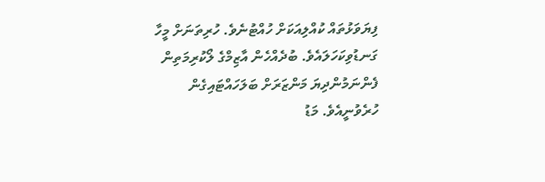ފިޔަވަޅުތައް ކުއްލިއަކަށް ހުއްޓުނެވެ. ހުރިތަނަށް މީހާ ގަނޑުވިކަހަލައެވެ. ބުދެއްހެން އާޒިމްގެ ލޯކުރިމަތިން ފެންނަމުންދިޔަ މަންޒަރަށް ބަލަހައްޓައިގެން ހުރެވުނީއެވެ. މަޑު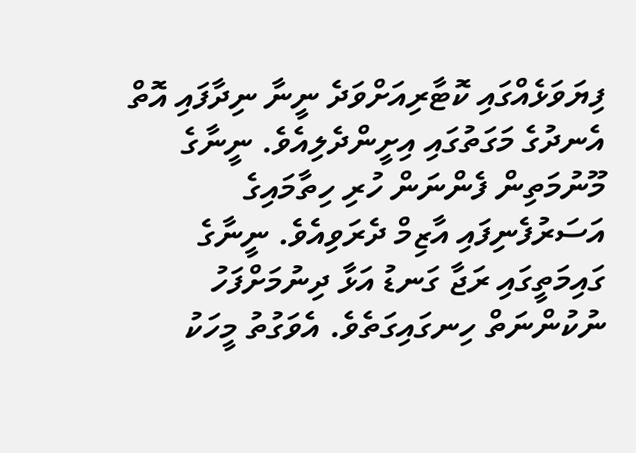ފިޔަވަޅެއްގައި ކޮޓާރިއަށްވަދެ ނީނާ ނިދާފައި އޮތް އެނދުގެ މަގަތުގައި އިށީންދެލިއެވެ. ނީނާގެ މޫނުމަތިން ފެންނަން ހުރި ހިތާމައިގެ އަސަރުފެނިފައި އާޒިމް ދެރަވިއެވެ. ނީނާގެ ގައިމަތީގައި ރަޖާ ގަނޑު އަޅާ ދިނުމަށްފަހު ނުކުންނަތް ހިނގައިގަތެވެ. އެވަގުތު މީހަކު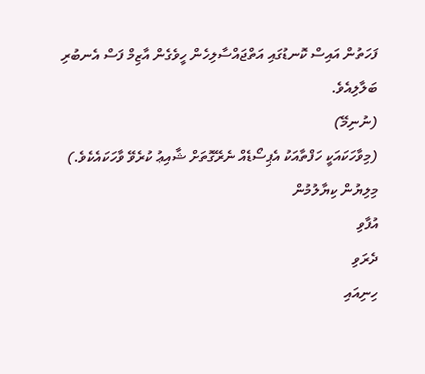ފަހަތުން އައިސް ކޮނޑުގައި އަތްޖައްސާލިހެން ހީވެގެން އާޒިމް ފަސް އެނބުރި ބަލާލިއެވެ.
(ނުނިމޭ)
(މިވާހަކައަކީ ހަފްތާއަކު އެޕިސޯޑެއް ނެރޭގޮތަށް ޝާއިޢު ކުރެވޭ ވާހަކައެކެވެ.)
މިލިޔުން ކިޔާލުމުން
އުފާވި
ދެރަވި
ހިނިއައި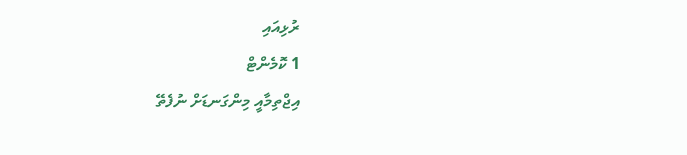ރުޅިއައި
1 ކޮމެންޓް
އިޖްތިމާއީ މިންގަނޑަށް ނުފެތޭ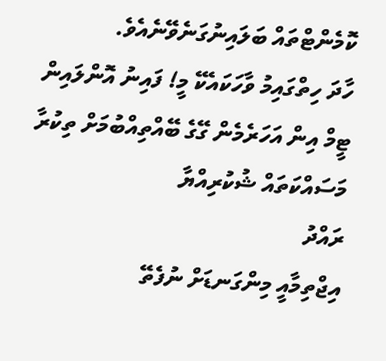ކޮމެންޓްތައް ބަލައިނުގަނެވޭނެއެވެ.
ހާދަ ހިތްގައިމު ވާހަކައެކޭ މީ! ފައިނު އޮންލައިން ޓީމް އިން އަހަރެމެން ގޭގެ ބޭއްތިއްބުމަށް ތިކުރާ މަސައްކަތައް ޝުކުރިއްޔާ
ރައްދު
އިޖްތިމާއީ މިންގަނޑަށް ނުފެތޭ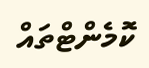ކޮމެންޓްތައް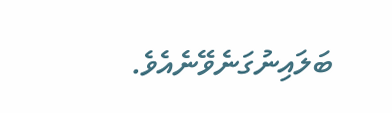ބަލައިނުގަނެވޭނެއެވެ.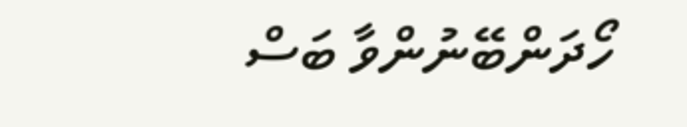ހޯދަންބޭނުންވާ ބަސް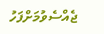ޖެއްސެވުމަށްފަހު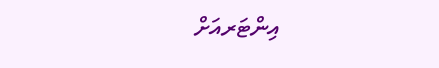އިންޓަރއަށް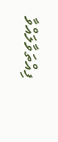ފިއްތަވާލައްވާ